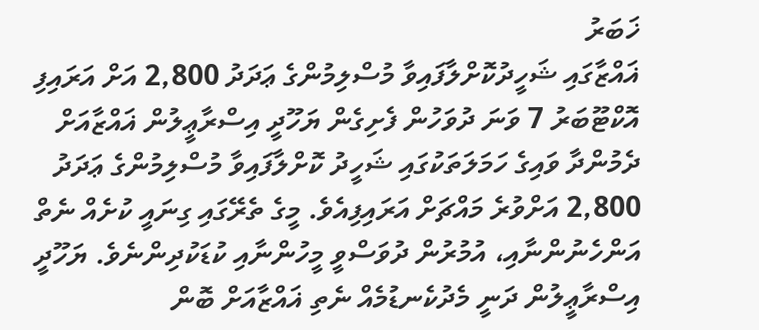ޚަބަރު
ޣައްޒާގައި ޝަހީދުކޮށްލާފައިވާ މުސްލިމުންގެ ޢަދަދު 2,800 އަށް އަރައިފި
އޮކްޓޫބަރު 7 ވަނަ ދުވަހުން ފެށިގެން ޔަހޫދީ އިސްރާޢީލުން ޣައްޒާއަށް ދެމުންދާ ވައިގެ ހަމަލަތަކުގައި ޝަހީދު ކޮށްލާފައިވާ މުސްލިމުންގެ ޢަދަދު 2,800 އަށްވުރެ މައްޗަށް އަރައިފިއެވެ. މީގެ ތެރޭގައި ގިނައީ ކުށެއް ނެތް އަންހެނުންނާއި، އުމުރުން ދުވަސްވީ މީހުންނާއި ކުޑަކުދިންނެވެ. ޔަހޫދީ އިސްރާޢީލުން ދަނީ މެދުކެނޑުމެއް ނެތި ޣައްޒާއަށް ބޮން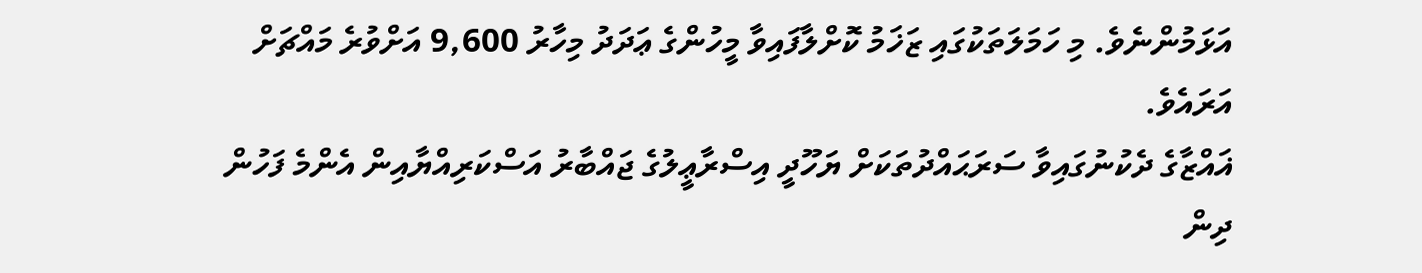އަޅަމުންނެވެ. މި ހަމަލަތަކުގައި ޒަޚަމު ކޮށްލާފައިވާ މީހުންގެ ޢަދަދު މިހާރު 9,600 އަށްވުރެ މައްޗަށް އަރައެވެ.
ޣައްޒާގެ ދެކުނުގައިވާ ސަރަޙައްދުތަކަށް ޔަހޫދީ އިސްރާޢީލުގެ ޖައްބާރު އަސްކަރިއްޔާއިން އެންމެ ފަހުން ދިން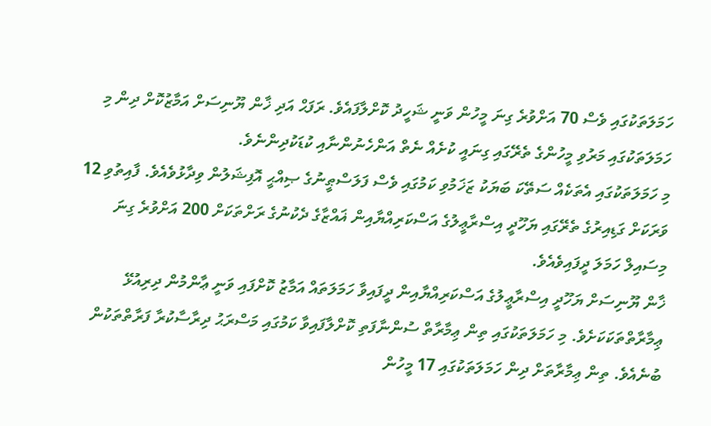ހަމަލަތަކުގައި ވެސް 70 އަށްވުރެ ގިނަ މީހުން ވަނީ ޝަހީދު ކޮށްލާފައެވެ. ރަފަޙް އަދި ޚާން ޔޫނިސަށް އަމާޒުކޮށް ދިން މި ހަމަލަތަކުގައި މަރުވި މީހުންގެ ތެރޭގައި ގިނައީ ކުށެއް ނެތް އަންހެނުންނާއި ކުޑަކުދިންނެވެ.
މި ހަމަލަތަކުގައި އެތަކެއް ސަތޭކަ ބަޔަކު ޒަޚަމުވި ކަމުގައި ވެސް ފަލަސްޠީނުގެ ޞިއްޙީ އޮފިޝަލުން ވިދާޅުވެއެވެ. ފާއިތުވި 12 ވަރަކަށް ގަޑިއިރުގެ ތެރޭގައި ޔަހޫދީ އިސްރާޢީލުގެ އަސްކަރިއްޔާއިން ޣައްޒާގެ ދެކުނުގެ ރަށްތަކަށް 200 އަށްވުރެ ގިނަ މިސައިލް ހަމަލަ ދީފައިވެއެވެ.
ޚާން ޔޫނިސަށް ޔަހޫދީ އިސްރާޢީލުގެ އަސްކަރިއްޔާއިން ދީފައިވާ ހަމަލަތައް އަމާޒު ކޮށްފައި ވަނީ ޢާންމުން ދިރިއުޅޭ ޢިމާރާތްތަކަކަށެވެ. މި ހަމަލަތަކުގައި ތިން ޢިމާރާތް ސުންނާފަތި ކޮށްލާފައިވާ ކަމުގައި މަސްރަޙު ދިރާސާކުރާ ފަރާތްތަކުން ބުނެއެވެ. ތިން ޢިމާރާތަށް ދިން ހަމަލަތަކުގައި 17 މީހުން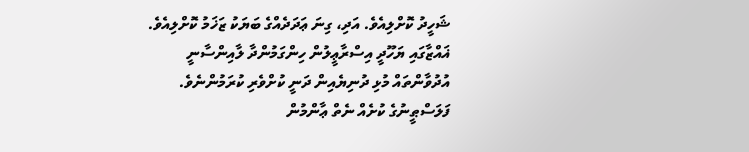ޝަހީދު ކޮށްލިއެވެ. އަދި، ގިނަ ޢަދަދެއްގެ ބަޔަކު ޒަޚަމު ކޮށްލިއެވެ.
ޣައްޒާގައި ޔަހޫދީ އިސްރާޢީލުން ހިންގަމުންދާ ލާއިންސާނީ އުދުވާންތައް މުޅި ދުނިޔެއިން ދަނީ ކުށްވެރި ކުރަމުންނެވެ. ފަލަސްޠީނުގެ ކުށެއް ނެތް ޢާންމުން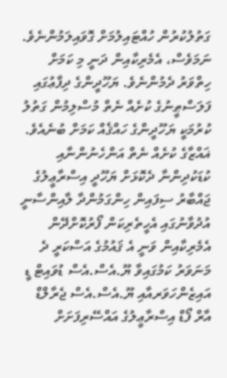ގަތުލުކުރުން ހުއްޓައިލުމަށް ގޮވައިލަމުންނެވެ. ނަމަވެސް، އެމެރިކާއިން ދަނީ މި ކަމަށް ހިތްވަރު ދެމުންނެވެ. ޔަހޫދީންގެ ދިފާޢުގައި ފަލަސްޠީނުގެ ކުށެއް ނެތް މުސްލިމުން ގަތުލު ކުރުމަކީ ޔަހޫދީންގެ ހައްޤެއް ކަމަށް ބުނެއެވެ.
ޣައްޒާގެ ކުށެއް ނެތް އަންހެނުންނާއި ކުޑަކުދިންނާ ދެކޮޅަށް ޔަހޫދީ އިސްރާޢީލުގެ ޖައްބާރު ސިފައިން ހިންގަމުންދާ ލާއިންސާނީ އުދުވާނުގައި އެހީތެރިކަން ފޯރުކޮށްދޭން އެމެރިކާއިން ވަނީ އެ ޤައުމުގެ އަސްކަރީ ދެ މަނަވަރު ކަމުގައިވާ ޔޫ.އެސް.އެސް ޑުވައިޓް ޑީ އައިޒެންހަވަރއާއި ޔޫ.އެސް.އެސް ޖެރާލްޑް އާރް ފޯޑް އިސްރާޢީލުގެ އައްސޭރިފަށަށް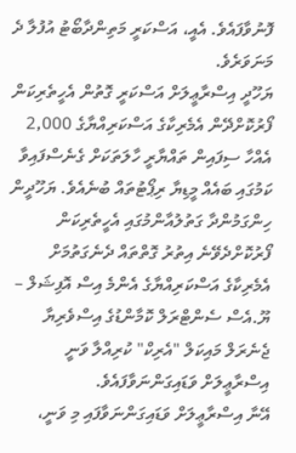ފޮނުވާފައެވެ. އެއީ، އަސްކަރީ މަތިންދާބޯޓު އުފުލާ ދެ މަނަވަރެވެ.
ޔަހޫދީ އިސްރާޢީލަށް އަސްކަރީ ގޮތުން އެހީތެރިކަން ފޯރުކޮށްދޭން އެމެރިކާގެ އަސްކަރިއްޔާގެ 2,000 އެއްހާ ސިފައިން ތައްޔާރީ ހާލަތަކަށް ގެނެސްފައިވާ ކަމުގައި ބައެއް މީޑިޔާ ރިޕޯޓުތައް ބުނެއެވެ. ޔަހޫދީން ހިންގަމުންދާ ގަތުލުއާންމުގައި އެހީތެރިކަން ފޯރުކޮށްދެވޭނެ އިތުރު ގޮތްތައް ދެނެގަތުމަށް އެމެރިކާގެ އަސްކަރިއްޔާގެ އެންމެ އިސް އޮފިޝަލް – ޔޫ.އެސް ސެންޓްރަލް ކޮމާންޑުގެ އިސްވެރިޔާ ޖެނެރަލް މައިކަލް "އެރިކް" ކުރިއްލާ ވަނީ އިސްރާޢީލަށް ވަޑައިގަންނަވާފައެވެ.
އޭނާ އިސްރާޢީލަށް ވަޑައިގަންނަވާފައި މި ވަނީ،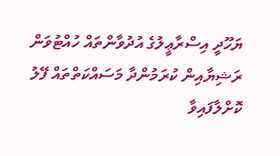ޔަހޫދީ އިސްރާޢީލުގެ އުދުވާންތައް ހުއްޓުވަން ރަޝިޔާއިން ކުރަމުންދާ މަސައްކަތްތައް ފޭލު ކޮށްލާފައިވާ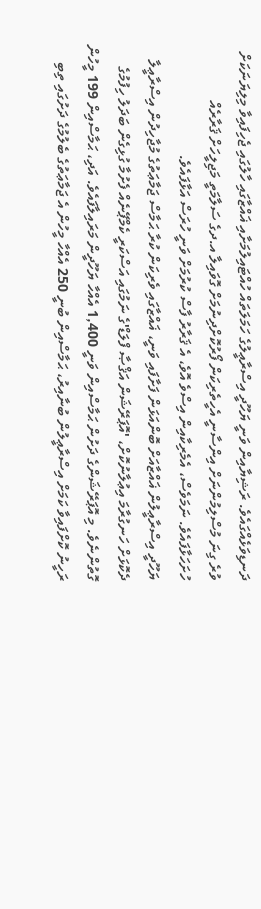ދަނޑިވަޅެއްގައެވެ. ރަޝިޔާއިން ވަނީ ޔަހޫދީ އިސްރާޢީލުގެ ހަމަލަތައް ހުއްޓައިލުމަށާއި ޣައްޒާގައި ހާލުގައި ޖެހިފައިވާ މިލިޔަނަކަށް ވުރެ ގިނަ މުސްލިމުންނަށް އިންސާނީ އެހީތެރިކަން ފޯރުކޮށްދިނުމަށް ގޮވައިލާ އ.ދގެ ސަލާމަތީ މަޖިލީހަށް ޤަރާރެއް ހުށަހަޅާފައެވެ. ނަމަވެސް، އެމެރިކާއިން އިސްވެ އޮވެ، އެ ޤަރާރު ފާސް ކުރުމަށް ވަނީ ހުރަސް އަޅާފައެވެ.
ޔަހޫދީ އިސްރާޢީލުން ޣައްޒާއަށް ބޮންއަޅަން ފަށާފައި ވަނީ، ޣައްޒާގައި ވެރިކަން ކުރާ ޙަމާސް ޖަމާޢަތުގެ މުޖާހިދުން އިސްރާޢީލާ ދެކޮޅަށް ހަނގުރާމަ އިޢުލާނުކޮށް، 'އޮޕަރޭޝަން އަޤްޞާ ފްލަޑް'ގެ ނަމުގައި އަސްކަރީ ކެމްޕޭނެއް ފެށުމާ ގުޅިގެން ބަދަލު ހިފުމުގެ ގޮތުންނެވެ. މި އޮޕަރޭޝަންގެ ދަށުން ޙަމާސްއިން ވަނީ 1,400 އެއްހާ ޔަހޫދީން މަރައިލާފައެވެ. އަދި، ޙަމާސްއިން 199 މީހުން ރަހީނު ކޮށްފައިވާ ކަމަށް އިސްރާޢީލުން ބުނާއިރު، ޙަމާސްއިން ބުނީ 250 އެއްހާ މީހުން އެ ޖަމާޢަތުގެ ބެލުމުގެ ދަށުގައި ތިބި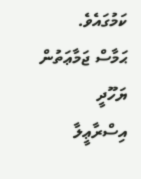ކަމުގައެވެ.
ޙަމާސް ޖަމާޢަތުން ޔަހޫދީ އިސްރާޢީލާ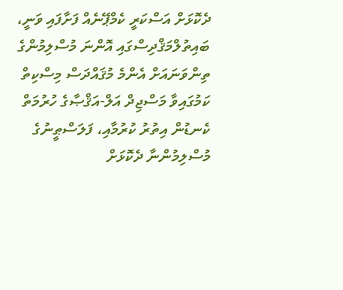ދެކޮޅަށް އަސްކަރީ ކެމްޕޭނެއް ފަށާފައި ވަނީ، ބައިތުލްމަޤްދިސްގައި އޮންނަ މުސްލިމުންގެ ތިންވަނައަށް އެންމެ މުޤައްދަސް މިސްކިތް ކަމުގައިވާ މަސްޖިދް އަލް-އަޤްޞާގެ ހުރުމަތް ކެނޑުން އިތުރު ކުރުމާއި، ފަލަސްޠީނުގެ މުސްލިމުންނާ ދެކޮޅަށް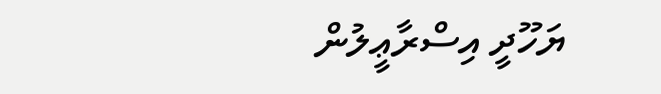ޔަހޫދީ އިސްރާޢީލުން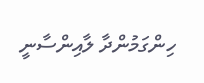ހިންގަމުންދާ ލާއިންސާނީ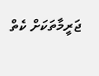ޖަރީމާތަކަށް ކެތް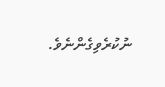ނުކުރެވިގެންނެވެ.